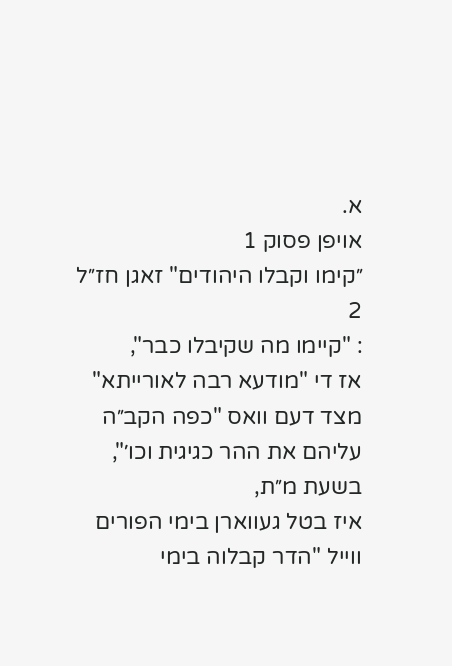א.
אויפן פסוק 1
״קימו וקבלו היהודים" זאגן חז״ל 2
: "קיימו מה שקיבלו כבר",
אז די "מודעא רבה לאורייתא" מצד דעם וואס "כפה הקב״ה עליהם את ההר כגיגית וכו׳",
בשעת מ״ת,
איז בטל געווארן בימי הפורים ווייל "הדר קבלוה בימי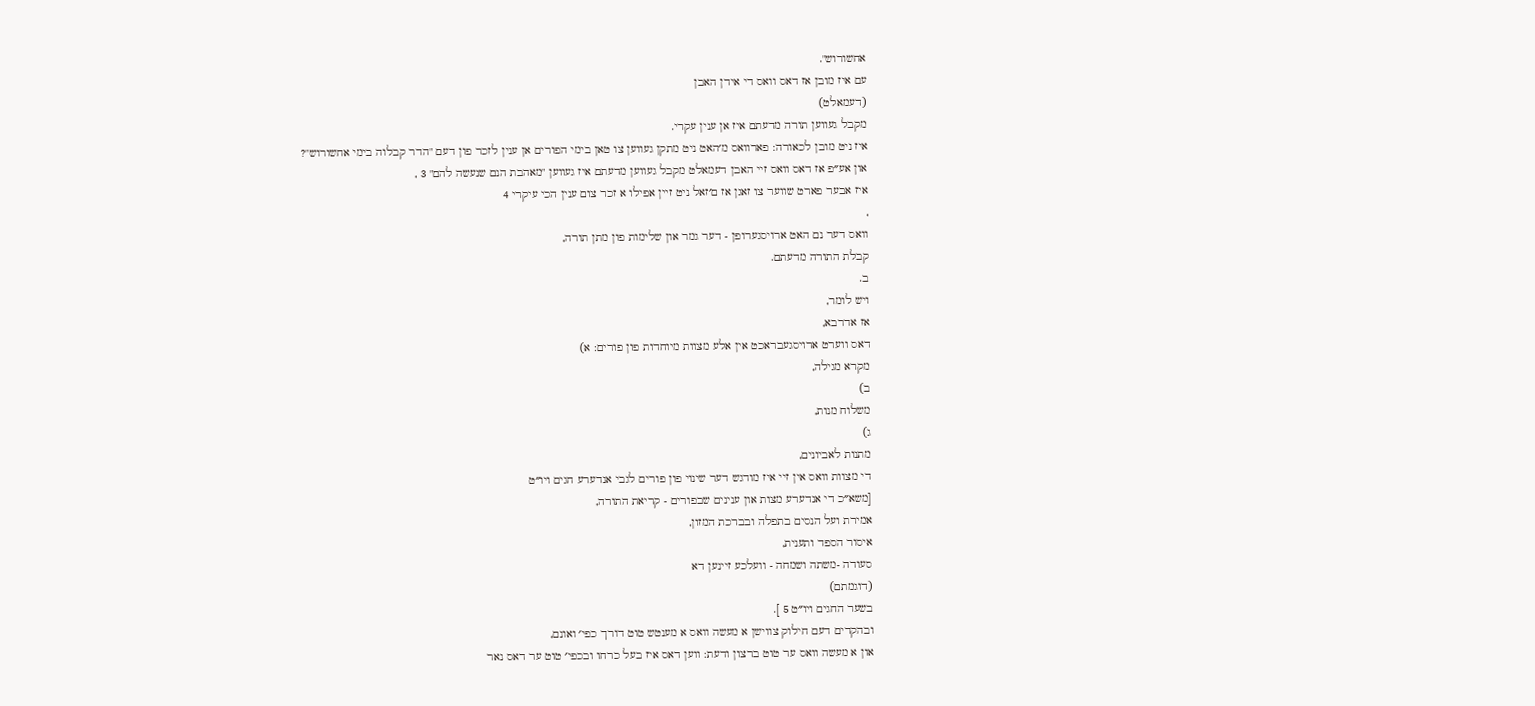אחשורוש".
עם איז מובן אז דאס וואס די אידן האבן
(דעמאלט)
מקבל געווען תורה מדעתם איז אן ענין עקרי.
איז ניט מובן לכאורה: פארוואס מ׳האט ניט מתקן געווען צו טאן בימי הפורים אן ענין לזכר פון דעם "הדר קבלוה בימי אחשורוש"?
און אע״פ אז דאס וואס זיי האבן דעמאלט מקבל געווען מדעתם איז געווען "מאהבת הנם שנעשה להם" 3 ,
איז אבער פארט שווער צו זאגן אז ם׳זאל ניט זיין אפילו א זכר צום ענין הכי עיקרי 4
,
וואס דער נם האט ארויסגערופן - דער גמר און שלימות פון מתן תורה,
קבלת התורה מדעתם.
ב.
ויש לומר,
אז אדרבא,
דאס ווערט ארויסגעבראכט אין אלע מצוות מיוחדות פון פורים: א)
מקרא מגילה,
ב)
משלוח מנות,
ג)
מתנות לאביונים,
די מצוות וואס אין זיי איז מודגש דער שינוי פון פורים לגבי אנדערע חגים ויו״ט
[משא״כ די אנדערע מצות און ענינים שבפורים - קריאת התורה,
אמירת ועל הנסים בתפלה ובברכת המזון,
איסור הספד ותענית,
סעודה -משתה ושמחה - וועלכע זיינען דא
(דוגמתם)
בשער החגים ויו״ט 5 ].
ובהקדים דעם חילוק צווישן א מעשה וואס א מענטש טוט דורך כפי׳ ואונם,
און א מעשה וואס ער טוט ברצון ודעת: ווען דאס איז בעל כרחו ובכפי׳ טוט ער דאס נאר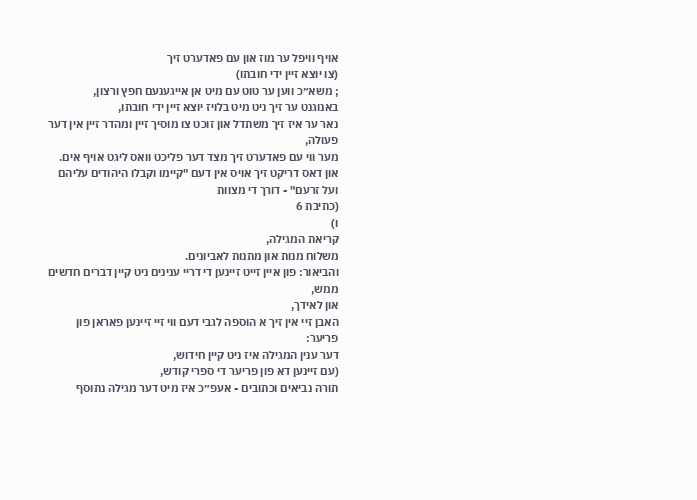אויף וויפל ער מוז און עם פאדערט זיך
(צו יוצא זיין ידי חובתו)
; משא״כ ווען ער טוט עם מיט אן אייגענעם חפץ ורצון,
באנוגנט ער זיך ניט מיט בלויז יוצא זיין ידי חובתו,
נאר ער איז זיך משתדל און זוכט צו מוסיך זיין ומהדר זיין אין דער פעולה,
מער ווי עם פאדערט זיך מצד דער פליכט וואס ליגט אויף אים.
און דאס דריקט זיך אויס אין דעם "קיימו וקבלו היהודים עליהם ועל זרעם" - דורך די מצוות
(כתיבת 6
ו)
קריאת המגילה,
משלוח מנות און מתנות לאביונים.
והביאור: פון איין זייט זיינען די דריי ענינים ניט קיין דברים חדשים ממש,
און לאידך,
האבן זיי אין זיך א הוספה לגבי דעם ווי זיי זיינען פאראן פון פריער:
דער ענין המגילה איז ניט קיין חידוש,
(עם זיינען דא פון פריער די ספרי קודש,
תורה נביאים וכתובים - אעפ״כ איז מיט דער מגילה נתוסף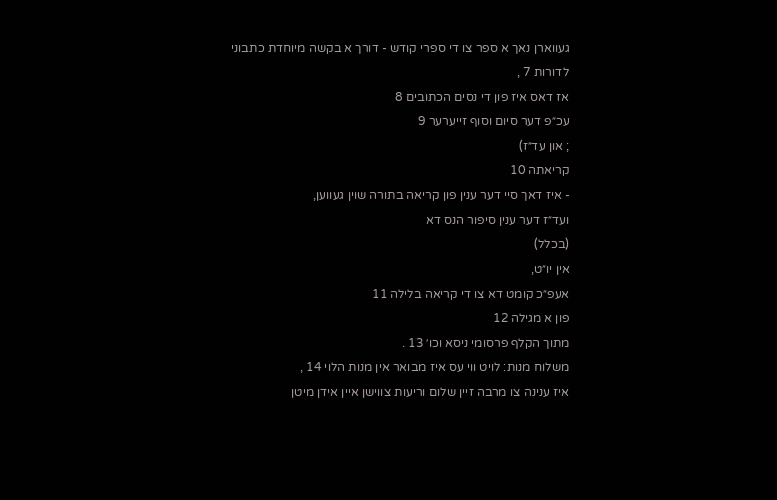געווארן נאך א ספר צו די ספרי קודש - דורך א בקשה מיוחדת כתבוני לדורות 7 ,
אז דאס איז פון די נסים הכתובים 8
עכ״פ דער סיום וסוף זייערער 9
; און עד״ז)
קריאתה 10
- איז דאך סיי דער ענין פון קריאה בתורה שוין געווען,
ועד״ז דער ענין סיפור הנס דא
(בכלל)
אין יו״ט,
אעפ״כ קומט דא צו די קריאה בלילה 11
פון א מגילה 12
מתוך הקלף פרסומי ניסא וכו׳ 13 .
משלוח מנות: לויט ווי עס איז מבואר אין מנות הלוי 14 ,
איז ענינה צו מרבה זיין שלום וריעות צווישן איין אידן מיטן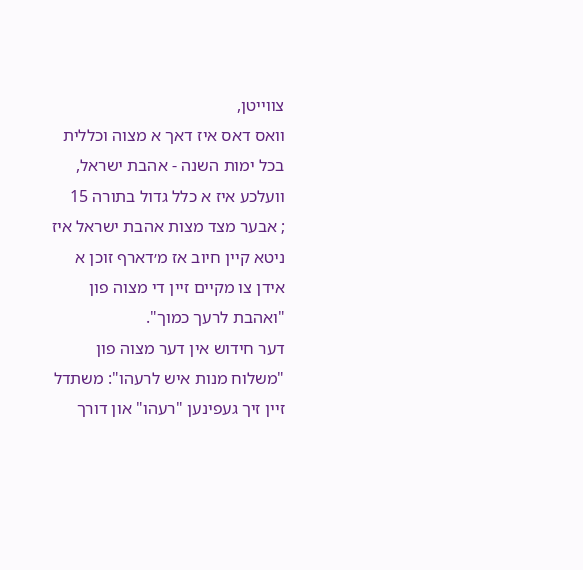צווייטן,
וואס דאס איז דאך א מצוה וכללית בכל ימות השנה - אהבת ישראל,
וועלכע איז א כלל גדול בתורה 15
; אבער מצד מצות אהבת ישראל איז ניטא קיין חיוב אז מ׳דארף זוכן א אידן צו מקיים זיין די מצוה פון "ואהבת לרעך כמוך".
דער חידוש אין דער מצוה פון "משלוח מנות איש לרעהו": משתדל זיין זיך געפינען "רעהו" און דורך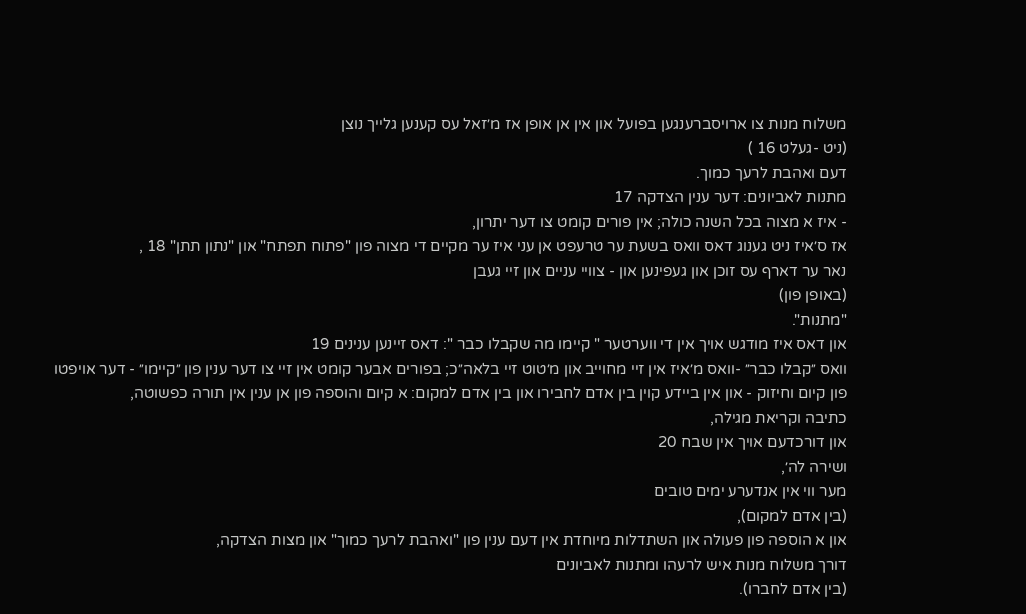משלוח מנות צו ארויסברענגען בפועל און אין אן אופן אז מ׳זאל עס קענען גלייך נוצן
(ניט -געלט 16 )
דעם ואהבת לרעך כמוך.
מתנות לאביונים: דער ענין הצדקה 17
- איז א מצוה בכל השנה כולה; אין פורים קומט צו דער יתרון,
אז ס׳איז ניט גענוג דאס וואס בשעת ער טרעפט אן עני איז ער מקיים די מצוה פון "פתוח תפתח" און "נתון תתן" 18 ,
נאר ער דארף עס זוכן און געפינען און - צוויי עניים און זיי געבן
(באופן פון)
"מתנות".
און דאס איז מודגש אויך אין די ווערטער " קיימו מה שקבלו כבר ": דאס זיינען ענינים 19
וואס ״קבלו כבר״ -וואס מ׳איז אין זיי מחוייב און מ׳טוט זיי בלאה״כ; בפורים אבער קומט אין זיי צו דער ענין פון ״קיימו״ - דער אויפטו פון קיום וחיזוק - און אין ביידע קוין בין אדם לחבירו און בין אדם למקום: א קיום והוספה פון אן ענין אין תורה כפשוטה,
כתיבה וקריאת מגילה,
און דורכדעם אויך אין שבח 20
ושירה לה׳,
מער ווי אין אנדערע ימים טובים
(בין אדם למקום),
און א הוספה פון פעולה און השתדלות מיוחדת אין דעם ענין פון "ואהבת לרעך כמוך" און מצות הצדקה,
דורך משלוח מנות איש לרעהו ומתנות לאביונים
(בין אדם לחברו).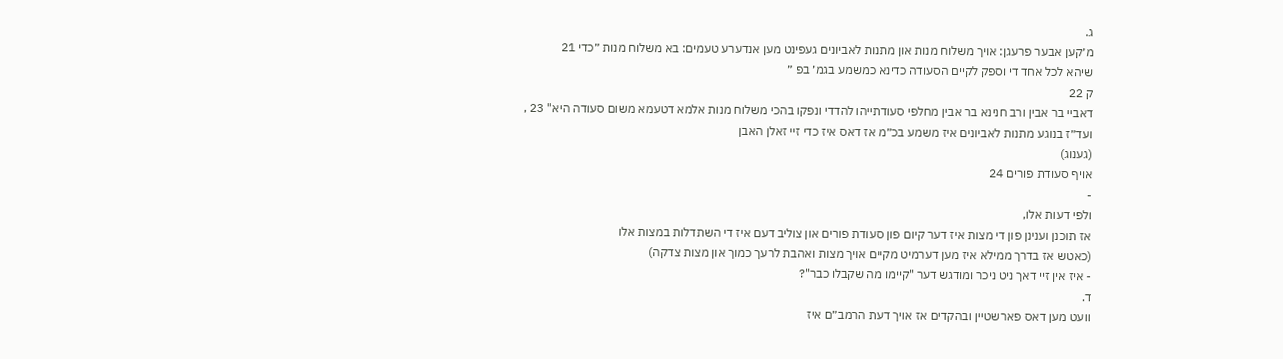ג.
מ׳קען אבער פרעגן: אויך משלוח מנות און מתנות לאביונים געפינט מען אנדערע טעמים: בא משלוח מנות ״כדי 21
שיהא לכל אחד די וספק לקיים הסעודה כדינא כמשמע בגמ׳ בפ ״
ק 22
דאביי בר אבין ורב חנינא בר אבין מחלפי סעודתייהו להדדי ונפקו בהכי משלוח מנות אלמא דטעמא משום סעודה היא" 23 ,
ועד״ז בנוגע מתנות לאביונים איז משמע בכ״מ אז דאס איז כדי זיי זאלן האבן
(גענוג)
אויף סעודת פורים 24
-
ולפי דעות אלו,
אז תוכנן וענינן פון די מצות איז דער קיום פון סעודת פורים און צוליב דעם איז די השתדלות במצות אלו
(כאטש אז בדרך ממילא איז מען דערמיט מקיים אויך מצות ואהבת לרעך כמוך און מצות צדקה)
- איז אין זיי דאך ניט ניכר ומודגש דער "קיימו מה שקבלו כבר"?
ד.
וועט מען דאס פארשטיין ובהקדים אז אויך דעת הרמב״ם איז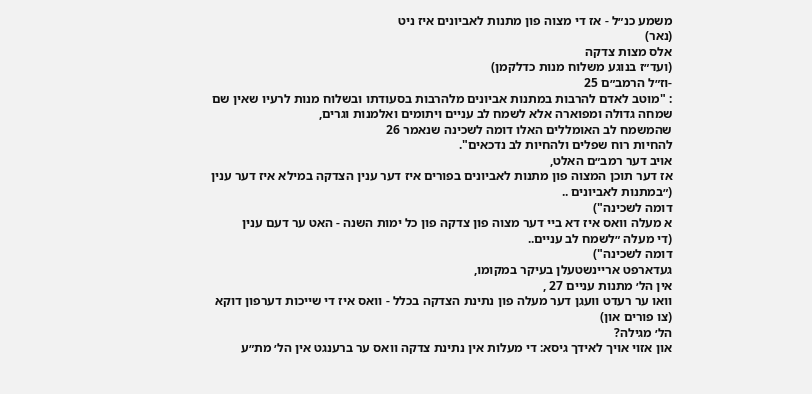משמע כנ״ל - אז די מצוה פון מתנות לאביונים איז ניט
(נאר)
אלס מצות צדקה
(ועד״ז בנוגע משלוח מנות כדלקמן)
-וז״ל הרמב״ם 25
: "מוטב לאדם להרבות במתנות אביונים מלהרבות בסעודתו ובשלוח מנות לרעיו שאין שם שמחה גדולה ומפוארה אלא לשמח לב עניים ויתומים ואלמנות וגרים,
שהמשמח לב האומללים האלו דומה לשכינה שנאמר 26
להחיות רוח שפלים ולהחיות לב נדכאים".
אויב דער רמב״ם האלט,
אז דער תוכן המצוה פון מתנות לאביונים בפורים איז דער ענין הצדקה במילא איז דער ענין
(״במתנות לאביונים ..
דומה לשכינה")
א מעלה וואס איז דא ביי דער מצוה פון צדקה פון כל ימות השנה - האט ער דעם ענין
(די מעלה ״לשמח לב עניים..
דומה לשכינה")
געדארפט אריינשטעלן בעיקר במקומו,
אין הל׳ מתנות עניים 27 ,
וואו ער רעדט וועגן דער מעלה פון נתינת הצדקה בכלל - וואס איז די שייכות דערפון דוקא
(צו פורים און)
הל׳ מגילה?
און אזוי אויך לאידך גיסא: די מעלות אין נתינת צדקה וואס ער ברענגט אין הל׳ מת״ע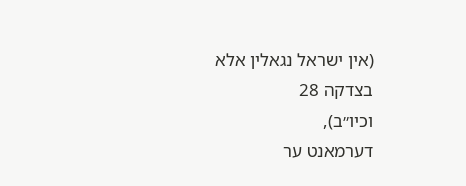(אין ישראל נגאלין אלא בצדקה 28
וכיו״ב),
דערמאנט ער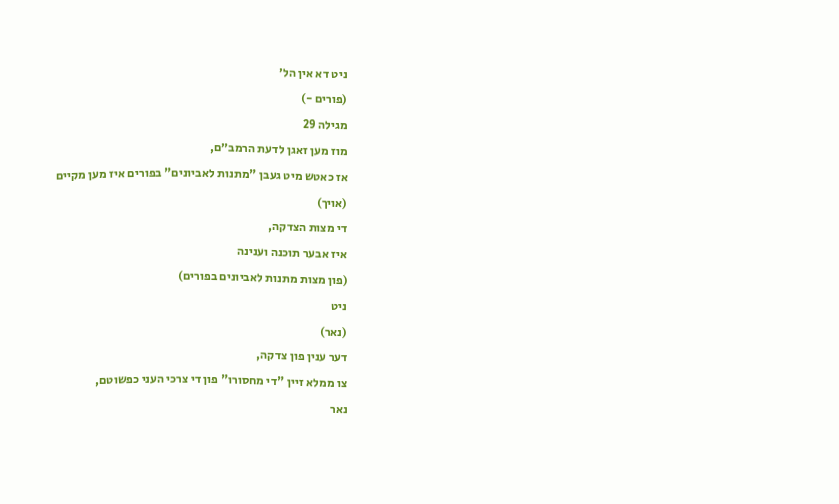ניט דא אין הל׳
(פורים -)
מגילה 29
מוז מען זאגן לדעת הרמב״ם,
אז כאטש מיט געבן "מתנות לאביונים" בפורים איז מען מקיים
(אויך)
די מצות הצדקה,
איז אבער תוכנה וענינה
(פון מצות מתנות לאביונים בפורים)
ניט
(נאר)
דער ענין פון צדקה,
צו ממלא זיין "די מחסורו" פון די צרכי העני כפשוטם,
נאר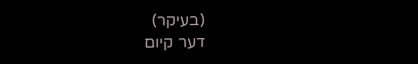(בעיקר)
דער קיום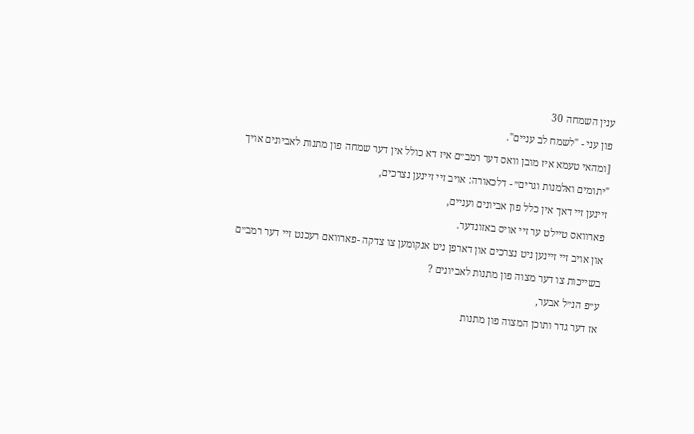ענין השמחה 30
פון עני - "לשמח לב עניים".
[ומהאי טעמא איז מובן וואס דער רמב״ם איז דא כולל אין דער שמחה פון מתנות לאביונים אויך "יתומים ואלמנות וגרים״ - דלכאורה: אויב זיי זיינען נצרכים,
זיינען זיי דאך אין כלל פון אביונים ועניים,
פארוואס טיילט ער זיי אויס באזונדער.
און אויב זיי זיינען ניט נצרכים און דארפן ניט אנקומען צו צדקה -פארוואם רעכנט זיי דער רמב״ם בשייכות צו דער מצוה פון מתנות לאביונים ?
ע״פ הנ״ל אבער,
אז דער גדר ותוכן המצוה פון מתנות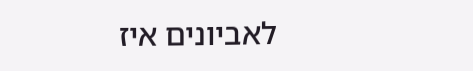לאביונים איז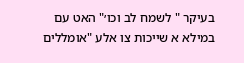בעיקר " לשמח לב וכו׳" האט עם במילא א שייכות צו אלע "אומללים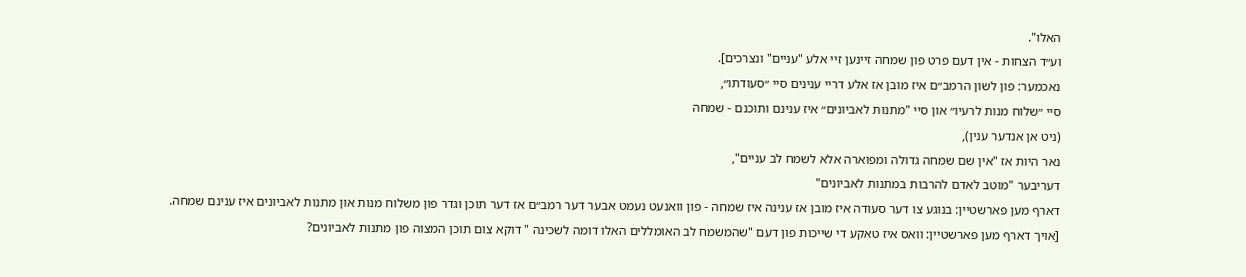האלו".
וע״ד הצחות - אין דעם פרט פון שמחה זיינען זיי אלע "עניים" ונצרכים].
נאכמער: פון לשון הרמב״ם איז מובן אז אלע דריי ענינים סיי ״סעודתו״,
סיי ״שלוח מנות לרעיו״ און סיי "מתנות לאביונים״ איז ענינם ותוכנם - שמחה
(ניט אן אנדער ענין),
נאר היות אז "אין שם שמחה גדולה ומפוארה אלא לשמח לב עניים",
דעריבער "מוטב לאדם להרבות במתנות לאביונים"
דארף מען פארשטיין: בנוגע צו דער סעודה איז מובן אז ענינה איז שמחה - פון וואנעט נעמט אבער דער רמב״ם אז דער תוכן וגדר פון משלוח מנות און מתנות לאביונים איז ענינם שמחה.
[אויך דארף מען פארשטיין: וואס איז טאקע די שייכות פון דעם "שהמשמח לב האומללים האלו דומה לשכינה " דוקא צום תוכן המצוה פון מתנות לאביונים?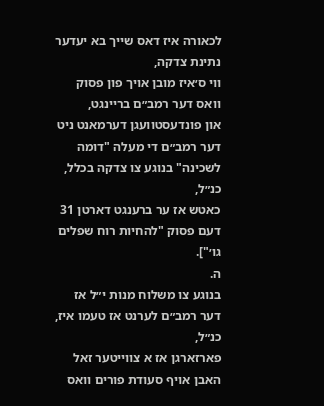לכאורה איז דאס שייך בא יעדער נתינת צדקה,
ווי ס׳איז מובן אויך פון פסוק וואס דער רמב״ם בריינגט,
און פונדעסטוועגן דערמאנט ניט דער רמב״ם די מעלה "דומה לשכינה" בנוגע צו צדקה בכלל,
כנ״ל,
כאטש אז ער ברענגט דארטן 31
דעם פסוק "להחיות רוח שפלים גו׳"].
ה.
בנוגע צו משלוח מנות י״ל אז דער רמב״ם לערנט אז טעמו איז,
כנ״ל,
פארזארגן אז א צווייטער זאל האבן אויף סעודת פורים וואס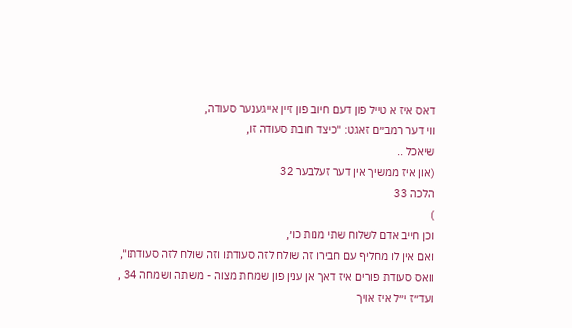דאס איז א טייל פון דעם חיוב פון זיין אייגענער סעודה,
ווי דער רמב״ם זאגט: "כיצד חובת סעודה זו,
שיאכל ..
(און איז ממשיך אין דער זעלבער 32
הלכה 33
)
וכן חייב אדם לשלוח שתי מנות כו׳,
ואם אין לו מחליף עם חבירו זה שולח לזה סעודתו וזה שולח לזה סעודתו",
וואס סעודת פורים איז דאך אן ענין פון שמחת מצוה - משתה ושמחה 34 ,
ועד״ז י״ל איז אויך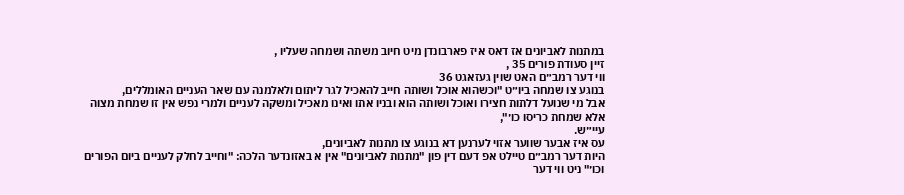במתנות לאביונים אז דאס איז פארבונדן מיט חיוב משתה ושמחה שעליו ,
זיין סעודת פורים 35 ,
ווי דער רמב״ם האט שוין געזאגט 36
בנוגע צו שמחה ביו״ט "וכשהוא אוכל ושותה חייב להאכיל לגר ליתום ולאלמנה עם שאר העניים האומללים,
אבל מי שנועל דלתות חצירו ואוכל ושותה הוא ובניו אתו ואינו מאכיל ומשקה לעניים ולמרי נפש אין זו שמחת מצוה אלא שמחת כריסו כו׳",
עיי״ש.
עס איז אבער שווער אזוי לערנען דא בנוגע צו מתנות לאביונים,
היות דער רמב״ם טיילט אפ דעם דין פון "מתנות לאביונים" אין א באזונדער הלכה: "וחייב לחלק לעניים ביום הפורים וכו׳" ניט ווי דער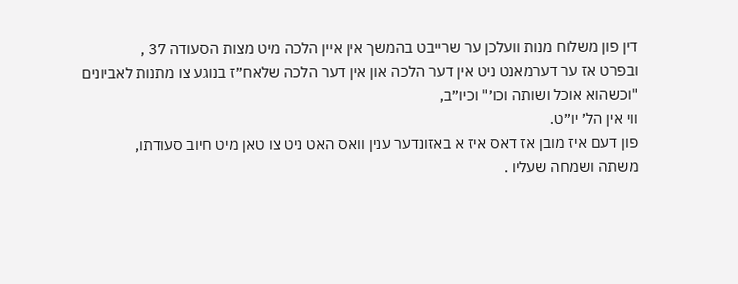דין פון משלוח מנות וועלכן ער שרייבט בהמשך אין איין הלכה מיט מצות הסעודה 37 ,
ובפרט אז ער דערמאנט ניט אין דער הלכה און אין דער הלכה שלאח״ז בנוגע צו מתנות לאביונים "וכשהוא אוכל ושותה וכו׳" וכיו״ב,
ווי אין הל׳ יו״ט.
פון דעם איז מובן אז דאס איז א באזונדער ענין וואס האט ניט צו טאן מיט חיוב סעודתו,
משתה ושמחה שעליו .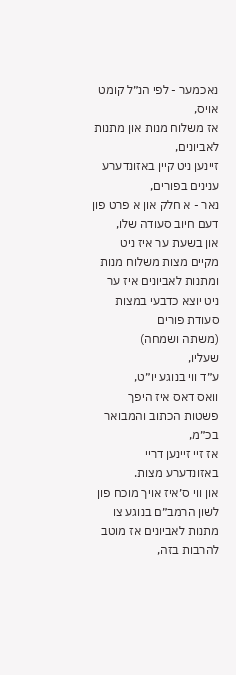נאכמער - לפי הנ״ל קומט אויס,
אז משלוח מנות און מתנות לאביונים,
זיינען ניט קיין באזונדערע ענינים בפורים,
נאר - א חלק און א פרט פון דעם חיוב סעודה שלו,
און בשעת ער איז ניט מקיים מצות משלוח מנות ומתנות לאביונים איז ער ניט יוצא כדבעי במצות סעודת פורים
(משתה ושמחה)
שעליו,
ע״ד ווי בנוגע יו״ט,
וואס דאס איז היפך פשטות הכתוב והמבואר בכ״מ,
אז זיי זיינען דריי באזונדערע מצות.
און ווי ס׳איז אויך מוכח פון לשון הרמב״ם בנוגע צו מתנות לאביונים אז מוטב להרבות בזה,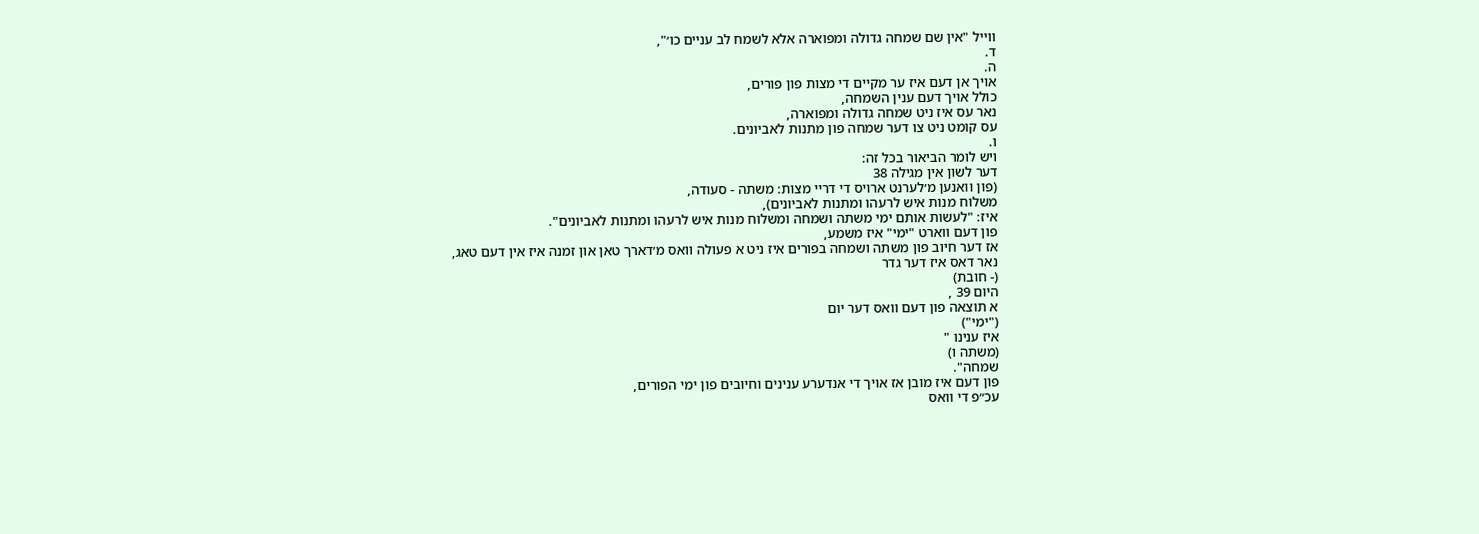ווייל "אין שם שמחה גדולה ומפוארה אלא לשמח לב עניים כו׳",
ד.
ה.
אויך אן דעם איז ער מקיים די מצות פון פורים,
כולל אויך דעם ענין השמחה,
נאר עס איז ניט שמחה גדולה ומפוארה,
עס קומט ניט צו דער שמחה פון מתנות לאביונים.
ו.
ויש לומר הביאור בכל זה:
דער לשון אין מגילה 38
(פון וואנען מ׳לערנט ארויס די דריי מצות: משתה - סעודה,
משלוח מנות איש לרעהו ומתנות לאביונים),
איז: "לעשות אותם ימי משתה ושמחה ומשלוח מנות איש לרעהו ומתנות לאביונים".
פון דעם ווארט "ימי" איז משמע,
אז דער חיוב פון משתה ושמחה בפורים איז ניט א פעולה וואס מ׳דארך טאן און זמנה איז אין דעם טאג,
נאר דאס איז דער גדר
(- חובת)
היום 39 ,
א תוצאה פון דעם וואס דער יום
("ימי")
איז ענינו "
(משתה ו)
שמחה".
פון דעם איז מובן אז אויך די אנדערע ענינים וחיובים פון ימי הפורים,
עכ״פ די וואס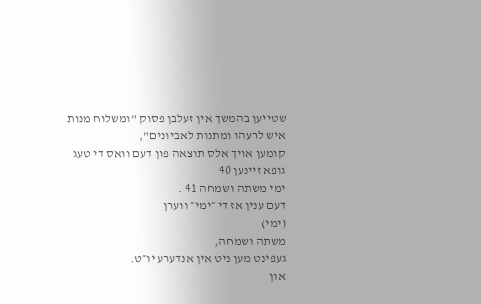שטייען בהמשך אין זעלבן פסוק "ומשלוח מנות איש לרעהו ומתנות לאביונים",
קומען אויך אלס תוצאה פון דעם וואס די טעג גופא זיינען 40
ימי משתה ושמחה 41 .
דעם ענין אז די ״ימי״ ווערן
(ימי)
משתה ושמחה,
געפינט מען ניט אין אנדערע יו״ט.
און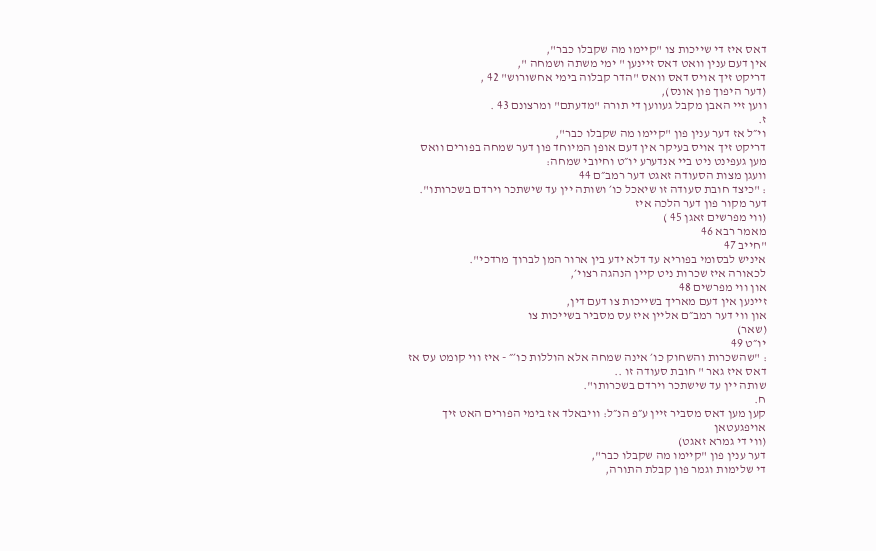דאס איז די שייכות צו "קיימו מה שקבלו כבר",
אין דעם ענין וואט דאס זיינען " ימי משתה ושמחה ",
דריקט זיך אויס דאס וואס "הדר קבלוה בימי אחשורוש" 42 ,
(דער היפוך פון אונס),
ווען זיי האבן מקבל געווען די תורה "מדעתם" ומרצונם 43 .
ז.
וי״ל אז דער ענין פון "קיימו מה שקבלו כבר",
דריקט זיך אויס בעיקר אין דעם אופן המיוחד פון דער שמחה בפורים וואס מען געפינט ניט ביי אנדערע יו״ט וחיובי שמחה:
וועגן מצות הסעודה זאגט דער רמב״ם 44
: "כיצד חובת סעודה זו שיאכל כו׳ ושותה יין עד שישתכר וירדם בשכרותו".
דער מקור פון דער הלכה איז
(ווי מפרשים זאגן 45 )
מאמר רבא 46
"חייב 47
איניש לבסומי בפוריא עד דלא ידע בין ארור המן לברוך מרדכי".
לכאורה איז שכרות ניט קיין הנהגה רצוי׳,
און ווי מפרשים 48
זיינען אין דעם מאריך בשייכות צו דעם דין,
און ווי דער רמב״ם אליין איז עס מסביר בשייכות צו
(שאר)
יו״ט 49
: "שהשכרות והשחוק כו׳ אינה שמחה אלא הוללות כו׳״ - איז ווי קומט עס אז דאס איז גאר " חובת סעודה זו ..
שותה יין עד שישתכר וירדם בשכרותו".
ח.
קען מען דאס מסביר זיין ע״פ הנ״ל: וויבאלד אז בימי הפורים האט זיך אויפגעטאן
(ווי די גמרא זאגט)
דער ענין פון "קיימו מה שקבלו כבר",
די שלימות וגמר פון קבלת התורה,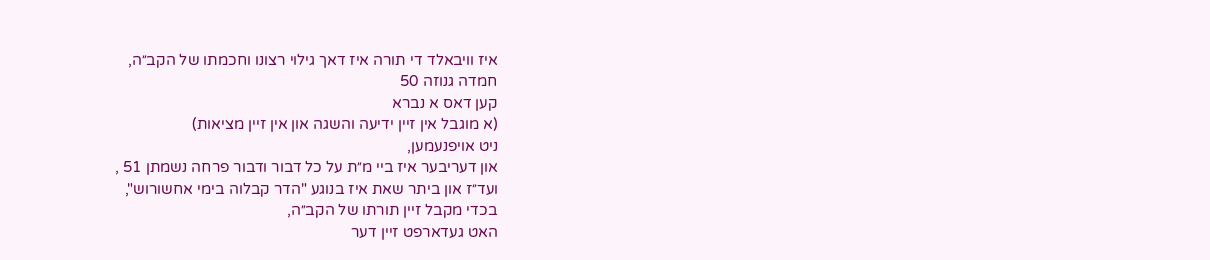איז וויבאלד די תורה איז דאך גילוי רצונו וחכמתו של הקב״ה,
חמדה גנוזה 50
קען דאס א נברא
(א מוגבל אין זיין ידיעה והשגה און אין זיין מציאות)
ניט אויפנעמען,
און דעריבער איז ביי מ״ת על כל דבור ודבור פרחה נשמתן 51 ,
ועד״ז און ביתר שאת איז בנוגע "הדר קבלוה בימי אחשורוש",
בכדי מקבל זיין תורתו של הקב״ה,
האט געדארפט זיין דער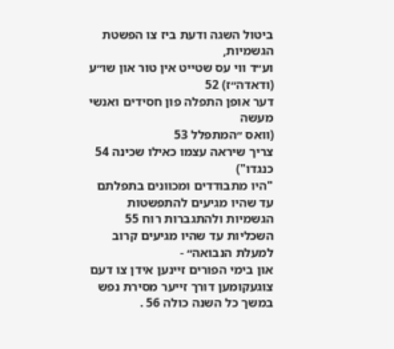ביטול השגה ודעת ביז צו הפשטת הגשמיות,
וע״ד ווי עס שטייט אין טור און שו״ע
(ודאדה״ז) 52
דער אופן התפלה פון חסידים ואנשי מעשה
(וואס ״המתפלל 53
צריך שיראה עצמו כאילו שכינה 54
כנגדו")
"היו מתבודדים ומכוונים בתפלתם עד שהיו מגיעים להתפשטות הגשמיות ולהתגברות רוח 55
השכליות עד שהיו מגיעים קרוב למעלת הנבואה״ -
און בימי הפורים זיינען אידן צו דעם צוגעקומען דורך זייער מסירת נפש במשך כל השנה כולה 56 .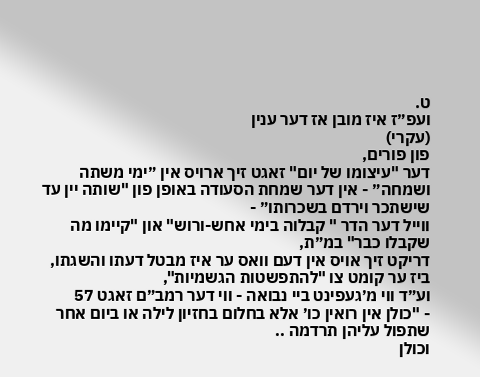ט.
ועפ״ז איז מובן אז דער ענין
(עקרי)
פון פורים,
דער "עיצומו של יום" זאגט זיך ארויס אין ״ימי משתה ושמחה״ - אין דער שמחת הסעודה באופן פון "שותה יין עד שישתכר וירדם בשכרותו״ -
ווייל דער הדר " קבלוה בימי אחש-ורוש" און "קיימו מה שקבלו כבר" במ״ת,
דריקט זיך אויס אין דעם וואס ער איז מבטל דעתו והשגתו,
ביז ער קומט צו "להתפשטות הגשמיות",
וע״ד ווי מ׳געפינט ביי נבואה - ווי דער רמב״ם זאגט 57
- "כולן אין רואין כו׳ אלא בחלום בחזיון לילה או ביום אחר שתפול עליהן תרדמה ..
וכולן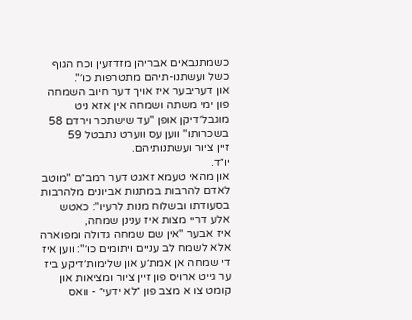כשמתנבאים אבריהן מזדזעין וכח הגוף כשל ועשתנו-תיהם מתטרפות כו׳".
און דעריבער איז אויך דער חיוב השמחה פון ימי משתה ושמחה אין אזא ניט מוגבל׳דיקן אופן "עד שישתכר וירדם 58
בשכרותו" ווען עס ווערט נתבטל 59
זיין ציור ועשתנותיהם.
יו״ד.
און מהאי טעמא זאגט דער רמב״ם "מוטב לאדם להרבות במתנות אביונים מלהרבות בסעודתו ובשלוח מנות לרעיו": כאטש אלע דריי מצות איז ענינן שמחה,
איז אבער "אין שם שמחה גדולה ומפוארה אלא לשמח לב עניים ויתומים כו׳": ווען איז די שמחה אן אמת׳ע און שלימות׳דיקע ביז ער גייט ארויס פון זיין ציור ומציאות און קומט צו א מצב פון ״לא ידעי״ - וואס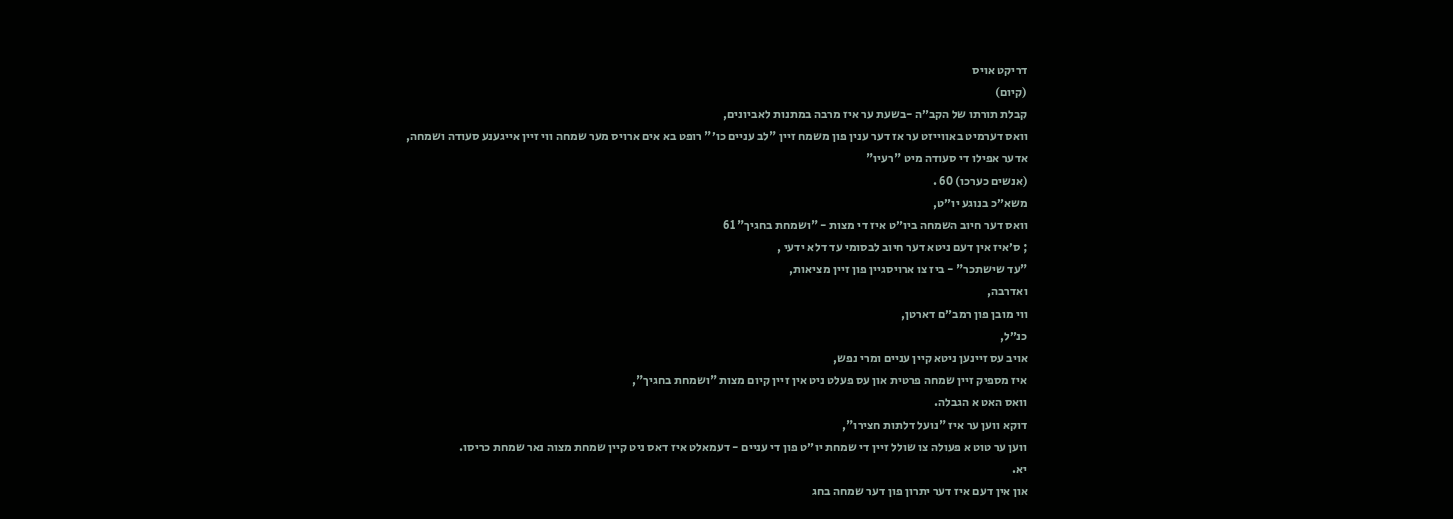דריקט אויס
(קיום)
קבלת תורתו של הקב״ה -בשעת ער איז מרבה במתנות לאביונים,
וואס דערמיט באווייזט ער אז דער ענין פון משמח זיין "לב עניים כו׳" רופט בא אים ארויס מער שמחה ווי זיין אייגענע סעודה ושמחה,
אדער אפילו די סעודה מיט "רעיו"
(אנשים כערכו) 60 .
משא״כ בנוגע יו״ט,
וואס דער חיוב השמחה ביו״ט איז די מצות - "ושמחת בחגיך" 61
; ס׳איז אין דעם ניטא דער חיוב לבסומי עד דלא ידעי ,
"עד שישתכר" - ביז צו ארויסגיין פון זיין מציאות,
ואדרבה,
ווי מובן פון רמב״ם דארטן,
כנ״ל,
אויב עס זיינען ניטא קיין עניים ומרי נפש,
איז מספיק זיין שמחה פרטית און עס פעלט ניט אין זיין קיום מצות "ושמחת בחגיך",
וואס האט א הגבלה.
דוקא ווען ער איז "נועל דלתות חצירו",
ווען ער טוט א פעולה צו שולל זיין די שמחת יו״ט פון די עניים - דעמאלט איז דאס ניט קיין שמחת מצוה נאר שמחת כריסו.
יא.
און אין דעם איז דער יתרון פון דער שמחה בחג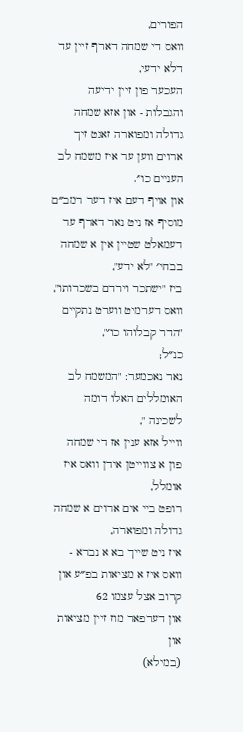הפורים,
וואס די שמחה דארף זיין עד דלא ידעי,
העכער פון זיין ידיעה והגבלות - און אזא שמחה גדולה ומפוארה זאגט זיך ארוים ווען ער איז משמח לב העניים כו'׳.
און אויף דעם איז דער רמב״ם מוסיף אז ניט נאר דארף ער דעמאלט שטיין אין א שמחה בבחי׳ "לא ידע",
ביז "ישתכר וירדם בשכרותו",
וואס דערמיט ווערט נתקיים "הדר קבלוהו כו׳",
כנ״ל;
נאר נאכמער: "המשמח לב האומללים האלו דומה לשכינה ",
ווייל אזא ענין אז די שמחה פון א צווייטן אידן וואס איז אומלל,
רופט ביי אים ארוים א שמחה גדולה ומפוארה,
איז ניט שייך בא א נברא - וואס איז א מציאות בפ״ע און קרוב אצל עצמו 62
און דערפאר מוז זיין מציאות און
(במילא)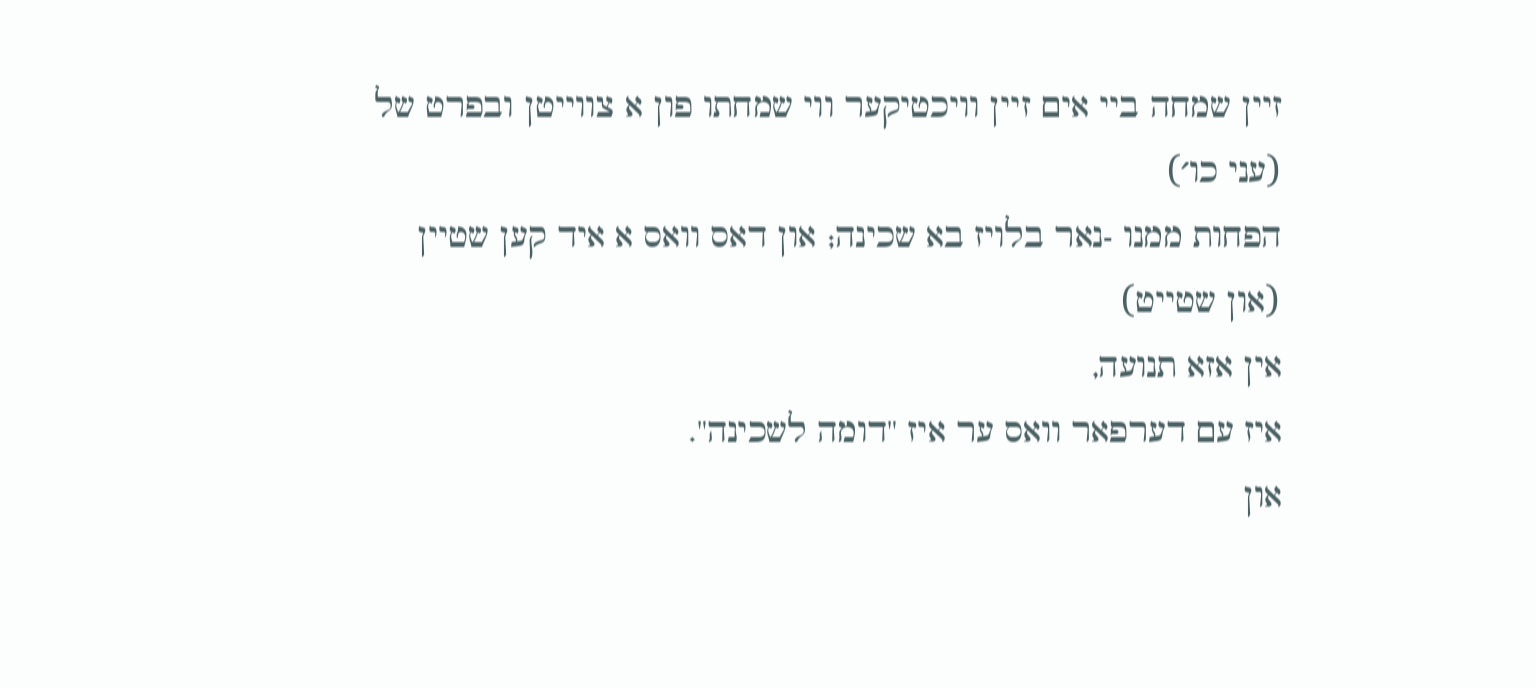זיין שמחה ביי אים זיין וויכטיקער ווי שמחתו פון א צווייטן ובפרט של
(עני כו׳)
הפחות ממנו -נאר בלויז בא שכינה; און דאס וואס א איד קען שטיין
(און שטייט)
אין אזא תנועה,
איז עם דערפאר וואס ער איז "דומה לשכינה".
און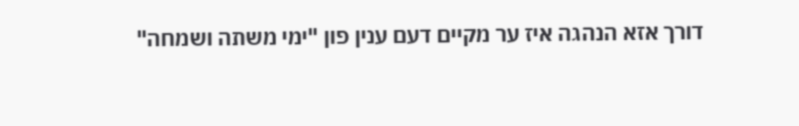דורך אזא הנהגה איז ער מקיים דעם ענין פון "ימי משתה ושמחה"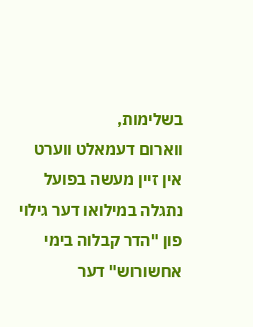בשלימות,
ווארום דעמאלט ווערט אין זיין מעשה בפועל נתגלה במילואו דער גילוי פון "הדר קבלוה בימי אחשורוש" דער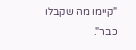"קיימו מה שקבלו כבר".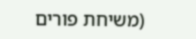(משיחת פורים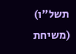תשל״ו)
(משיחת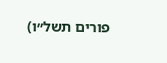פורים תשל״ו)